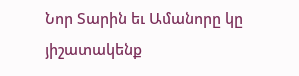Նոր Տարին եւ Ամանորը կը յիշատակենք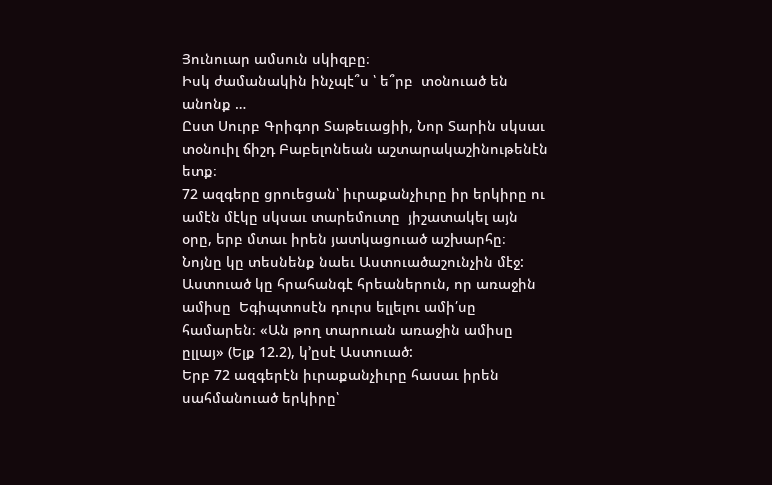Յունուար ամսուն սկիզբը։
Իսկ ժամանակին ինչպէ՞ս ՝ ե՞րբ  տօնուած են անոնք …
Ըստ Սուրբ Գրիգոր Տաթեւացիի, Նոր Տարին սկսաւ տօնուիլ ճիշդ Բաբելոնեան աշտարակաշինութենէն ետք։
72 ազգերը ցրուեցան՝ իւրաքանչիւրը իր երկիրը ու ամէն մէկը սկսաւ տարեմուտը  յիշատակել այն օրը, երբ մտաւ իրեն յատկացուած աշխարհը։
Նոյնը կը տեսնենք նաեւ Աստուածաշունչին մէջ: Աստուած կը հրահանգէ հրեաներուն, որ առաջին ամիսը  Եգիպտոսէն դուրս ելլելու ամի՛սը համարեն։ «Ան թող տարուան առաջին ամիսը ըլլայ» (Ելք 12.2), կ’ըսէ Աստուած:
Երբ 72 ազգերէն իւրաքանչիւրը հասաւ իրեն սահմանուած երկիրը՝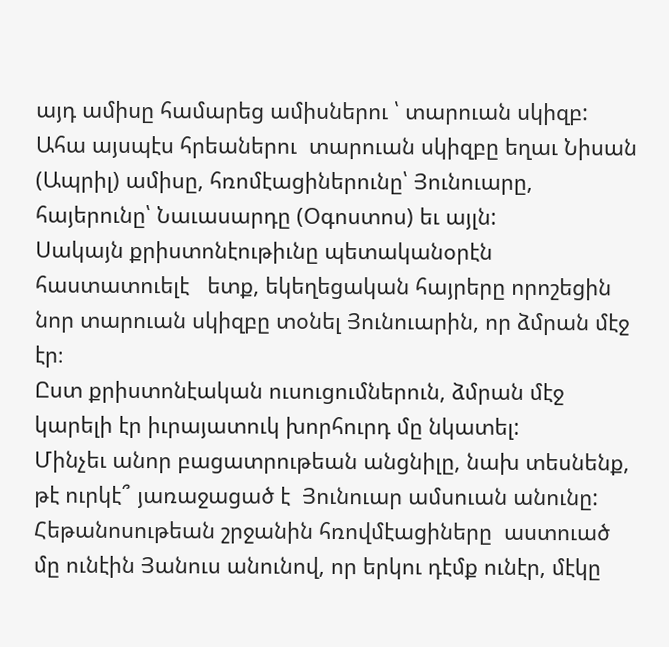այդ ամիսը համարեց ամիսներու ՝ տարուան սկիզբ: Ահա այսպէս հրեաներու  տարուան սկիզբը եղաւ Նիսան (Ապրիլ) ամիսը, հռոմէացիներունը՝ Յունուարը, հայերունը՝ Նաւասարդը (Օգոստոս) եւ այլն:
Սակայն քրիստոնէութիւնը պետականօրէն հաստատուելէ   ետք, եկեղեցական հայրերը որոշեցին նոր տարուան սկիզբը տօնել Յունուարին, որ ձմրան մէջ   էր։
Ըստ քրիստոնէական ուսուցումներուն, ձմրան մէջ կարելի էր իւրայատուկ խորհուրդ մը նկատել:
Մինչեւ անոր բացատրութեան անցնիլը, նախ տեսնենք, թէ ուրկէ՞ յառաջացած է  Յունուար ամսուան անունը:
Հեթանոսութեան շրջանին հռովմէացիները  աստուած մը ունէին Յանուս անունով, որ երկու դէմք ունէր, մէկը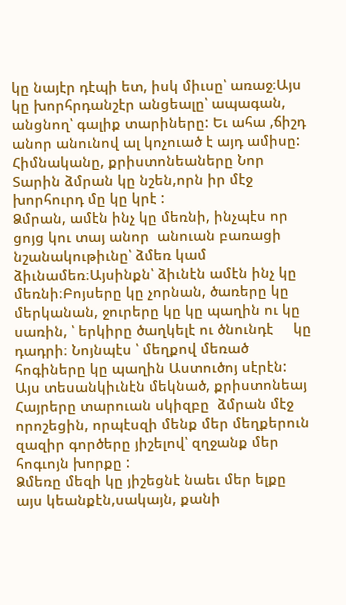կը նայէր դէպի ետ, իսկ միւսը՝ առաջ։Այս կը խորհրդանշէր անցեալը՝ ապագան, անցնող՝ գալիք տարիները: Եւ ահա ,ճիշդ  անոր անունով ալ կոչուած է այդ ամիսը: Հիմնականը, քրիստոնեաները Նոր Տարին ձմրան կը նշեն,որն իր մէջ  խորհուրդ մը կը կրէ :
Ձմրան, ամէն ինչ կը մեռնի, ինչպէս որ ցոյց կու տայ անոր  անուան բառացի նշանակութիւնը՝ ձմեռ կամ ձիւնամեռ։Այսինքն՝ ձիւնէն ամէն ինչ կը մեռնի։Բոյսերը կը չորնան, ծառերը կը մերկանան, ջուրերը կը կը պաղին ու կը սառին, ՝ երկիրը ծաղկելէ ու ծնունդէ     կը դադրի։ Նոյնպէս ՝ մեղքով մեռած հոգիները կը պաղին Աստուծոյ սէրէն: Այս տեսանկիւնէն մեկնած, քրիստոնեայ Հայրերը տարուան սկիզբը  ձմրան մէջ  որոշեցին, որպէսզի մենք մեր մեղքերուն զազիր գործերը յիշելով՝ զղջանք մեր հոգւոյն խորքը :
Ձմեռը մեզի կը յիշեցնէ նաեւ մեր ելքը այս կեանքէն,սակայն, քանի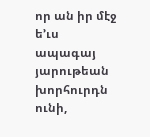որ ան իր մէջ ե’ւս ապագայ յարութեան խորհուրդն ունի,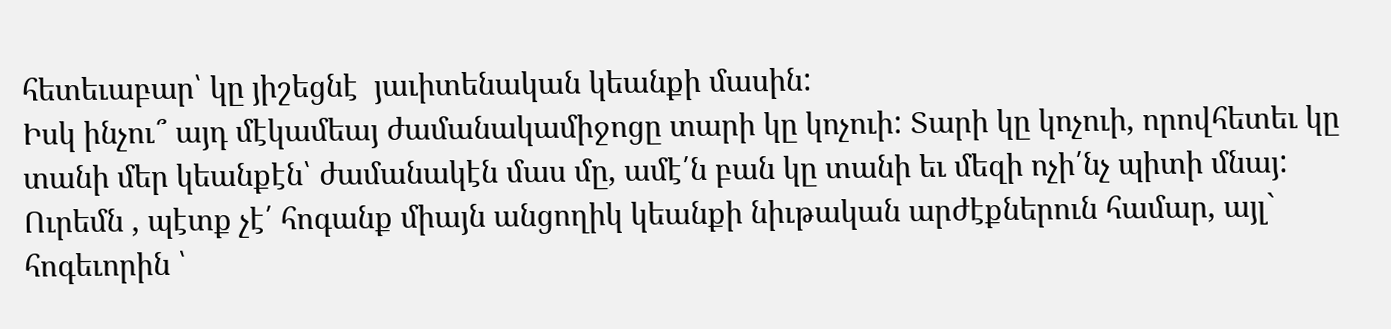հետեւաբար՝ կը յիշեցնէ  յաւիտենական կեանքի մասին:
Իսկ ինչու՞ այդ մէկամեայ ժամանակամիջոցը տարի կը կոչուի: Տարի կը կոչուի, որովհետեւ կը տանի մեր կեանքէն՝ ժամանակէն մաս մը, ամէ՛ն բան կը տանի եւ մեզի ոչի՛նչ պիտի մնայ: Ուրեմն , պէտք չէ՛ հոգանք միայն անցողիկ կեանքի նիւթական արժէքներուն համար, այլ` հոգեւորին ՝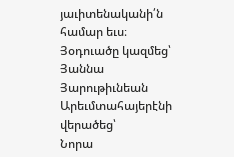յաւիտենականի՛ն համար եւս։
Յօդուածը կազմեց՝
Յաննա Յարութիւնեան
Արեւմտահայերէնի վերածեց՝
Նորա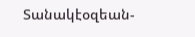Տանակէօզեան-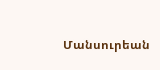Մանսուրեան